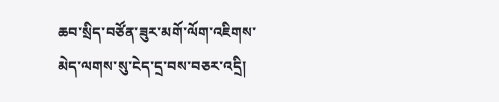ཆབ་སྲིད་བཙོན་ཟུར་མགོ་ལོག་འཇིགས་མེད་ལགས་སུ་ངེད་དྲ་བས་བཅར་འདྲི།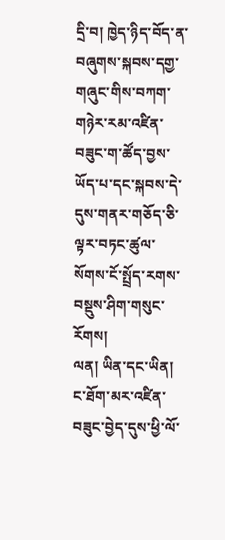དྲི་བ། ཁྱེད་ཉིད་བོད་ན་བཞུགས་སྐབས་དགྱ་གཞུང་གིས་བཀག་གཉེར་རམ་འཛིན་བཟུང་ག་ཚོད་བྱས་ཡོད་པ་དང་སྐབས་དེ་དུས་གནར་གཅོད་ཅི་ལྟར་བཏང་ཚུལ་སོགས་ངོ་སྤྲོད་རགས་བསྡུས་ཤིག་གསུང་རོགས།
ལན། ཡིན་དང་ཡིན། ང་ཐོག་མར་འཛིན་བཟུང་བྱེད་དུས་ཕྱི་ལོ་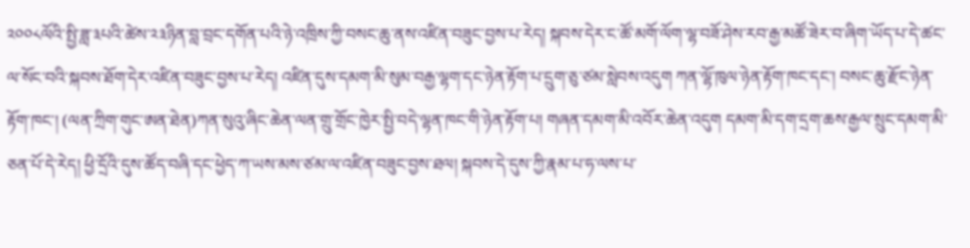༢༠༠༨ལོའི་སྤྱི་ཟླ་༣པའི་ཚེས་༢༣ཉིན་བླ་བྲང་དགོན་པའི་ཉེ་འཁྲིས་ཀྱི་བསང་ཆུ་ནས་འཛིན་བཟུང་བྱས་པ་རེད། སྐབས་དེར་ང་ཚོ་མགོ་ལོག་ལྷ་བཟོ་ཤེས་རབ་རྒྱ་མཚོ་ཟེར་བ་ཞིག་ཡོད་པ་དེ་ཚང་ལ་སོང་བའི་སྐབས་ཐོག་དེར་འཛིན་བཟུང་བྱས་པ་རེད། འཛིན་དུས་དམག་མི་སུམ་བརྒྱ་ལྷག་དང་ཉེན་རྟོག་པ་དྲུག་ཅུ་ཙམ་སླེབས་འདུག ཀན་ལྷོ་ཁུལ་ཉེན་རྟོག་ཁང་དང་། བསང་ཆུ་རྫོང་ཉེན་རྟོག་ཁང་། (ལན་ཀྲིག་གུང་ཨན་ཐེན)ཀན་སུའུ་ཞིང་ཆེན་ལན་གྲུ་གྲོང་ཁྱེར་སྤྱི་བདེ་ལྷན་ཁང་གི་ཉེན་རྟོག་པ། གཞན་དམག་མི་འབོར་ཆེན་འདུག དམག་མི་དག་དྲག་ཆས་རྒྱལ་སྲུང་དམག་མི་ཅན་པོ་དེ་རེད། ཕྱི་དྲོའི་དུས་ཚོད་བཞི་དང་ཕྱེད་ཀ་ཡས་མས་ཙམ་ལ་འཛིན་བཟུང་བྱས་ཐལ། སྐབས་དེ་དུས་ཀྱི་རྣམ་པ་ཧ་ལས་པ་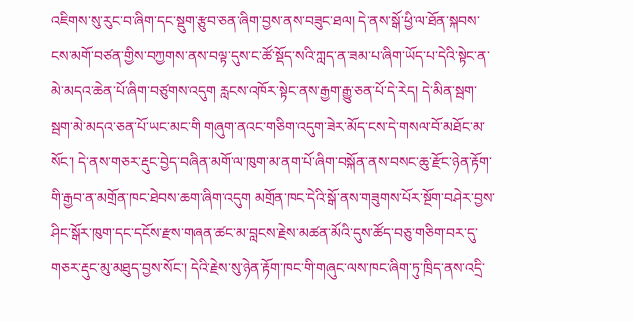འཇིགས་སུ་རུང་བ་ཞིག་དང་སྡུག་རྩུབ་ཅན་ཞིག་བྱས་ནས་བཟུང་ཐལ། དེ་ནས་སྒོ་ཕྱི་ལ་ཐོན་སྐབས་ངས་མགོ་བཙན་གྱིས་བཀྱགས་ནས་བལྟ་དུས་ང་ཚོ་སྡོད་སའི་ཀླད་ན་ཟམ་པ་ཞིག་ཡོད་པ་དེའི་སྟེང་ན་མེ་མདའ་ཆེན་པོ་ཞིག་བཙུགས་འདུག རླངས་འཁོར་སྟེང་ནས་རྒྱག་རྒྱུ་ཅན་པོ་དེ་རེད། དེ་མིན་སྦག་སྦག་མེ་མདའ་ཅན་པོ་ཡང་མང་གི གཞུག་ནའང་གཅིག་འདུག་ཟེར་མོད་ངས་དེ་གསལ་བོ་མཐོང་མ་སོང་། དེ་ནས་གཅར་རྡུང་བྱེད་བཞིན་མགོ་ལ་ཁུག་མ་ནག་པོ་ཞིག་བསྐོན་ནས་བསང་ཆུ་རྫོང་ཉེན་རྟོག་གི་རྒྱབ་ན་མགྲོན་ཁང་ཐེབས་ཆག་ཞིག་འདུག མགྲོན་ཁང་དེའི་སྒོ་ནས་གཟུགས་པོར་སྔོག་བཤེར་བྱས་ཤིང་སྒོར་ཁུག་དང་དངོས་རྫས་གཞན་ཚང་མ་བླངས་རྗེས་མཚན་མོའི་དུས་ཚོད་བཅུ་གཅིག་བར་དུ་གཅར་རྡུང་མུ་མཐུད་བྱས་སོང་། དེའི་རྗེས་སུ་ཉེན་རྟོག་ཁང་གི་གཞུང་ལས་ཁང་ཞིག་ཏུ་ཁྲིད་ནས་འདྲི་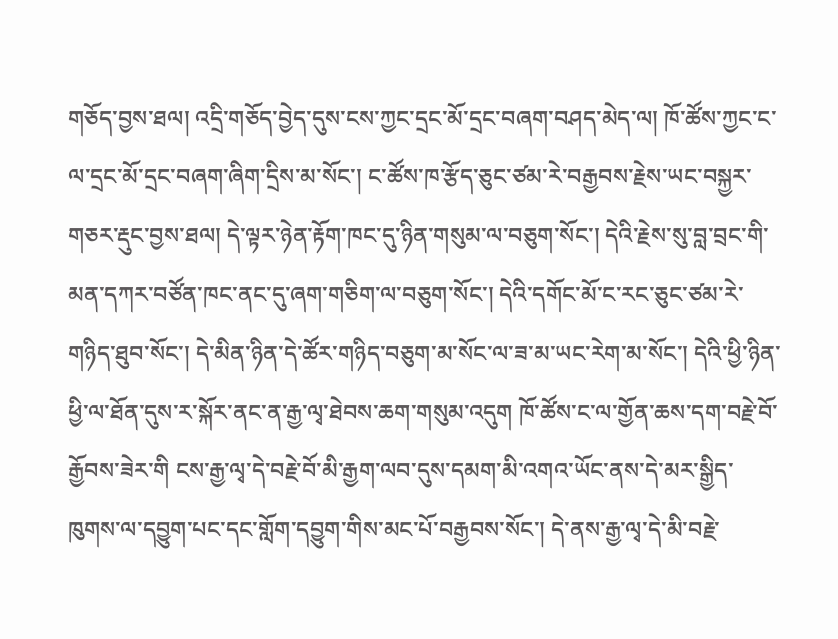གཅོད་བྱས་ཐལ། འདྲི་གཅོད་བྱེད་དུས་ངས་ཀྱང་དྲང་མོ་དྲང་བཞག་བཤད་མེད་ལ། ཁོ་ཚོས་ཀྱང་ང་ལ་དྲང་མོ་དྲང་བཞག་ཞིག་དྲིས་མ་སོང་། ང་ཚོས་ཁ་རྩོད་ཅུང་ཙམ་རེ་བརྒྱབས་རྗེས་ཡང་བསྐྱར་གཅར་རྡུང་བྱས་ཐལ། དེ་ལྟར་ཉེན་རྟོག་ཁང་དུ་ཉིན་གསུམ་ལ་བཅུག་སོང་། དེའི་རྗེས་སུ་བླ་བྲང་གི་མན་དཀར་བཙོན་ཁང་ནང་དུ་ཞག་གཅིག་ལ་བཅུག་སོང་། དེའི་དགོང་མོ་ང་རང་ཅུང་ཙམ་རེ་གཉིད་ཐུབ་སོང་། དེ་མིན་ཉིན་དེ་ཚོར་གཉིད་བཅུག་མ་སོང་ལ་ཟ་མ་ཡང་རེག་མ་སོང་། དེའི་ཕྱི་ཉིན་ཕྱི་ལ་ཐོན་དུས་ར་སྐོར་ནང་ན་རྒྱ་ལྭ་ཐེབས་ཆག་གསུམ་འདུག ཁོ་ཚོས་ང་ལ་གྱོན་ཆས་དག་བརྗེ་བོ་རྒྱོབས་ཟེར་གི ངས་རྒྱ་ལྭ་དེ་བརྗེ་བོ་མི་རྒྱག་ལབ་དུས་དམག་མི་འགའ་ཡོང་ནས་དེ་མར་སྒྱིད་ཁུགས་ལ་དབྱུག་པང་དང་གློག་དབྱུག་གིས་མང་པོ་བརྒྱབས་སོང་། དེ་ནས་རྒྱ་ལྭ་དེ་མི་བརྗེ་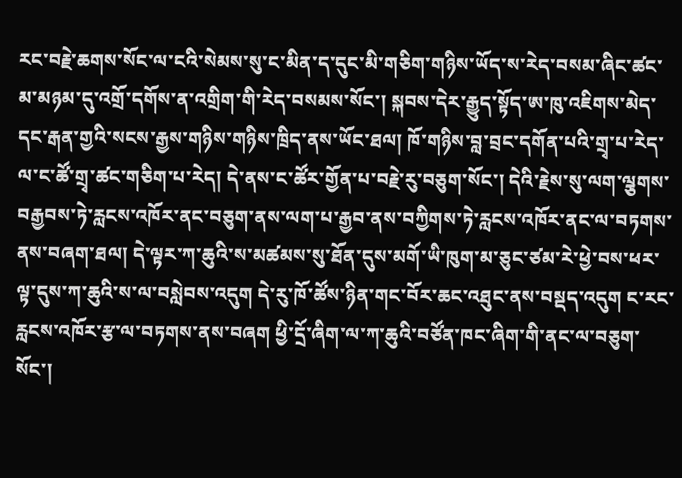རང་བརྗེ་ཆགས་སོང་ལ་ངའི་སེམས་སུ་ང་མིན་ད་དུང་མི་གཅིག་གཉིས་ཡོད་ས་རེད་བསམ་ཞིང་ཚང་མ་མཉམ་དུ་འགྲོ་དགོས་ན་འགྲིག་གི་རེད་བསམས་སོང་། སྐབས་དེར་རྒྱུད་སྟོད་ཨ་ཁུ་འཇིགས་མེད་དང་རྒན་གྱའི་སངས་རྒྱས་གཉིས་གཉིས་ཁྲིད་ནས་ཡོང་ཐལ། ཁོ་གཉིས་བླ་བྲང་དགོན་པའི་གྲྭ་པ་རེད་ལ་ང་ཚོ་གྲྭ་ཚང་གཅིག་པ་རེད། དེ་ནས་ང་ཚོར་གྱོན་པ་བརྗེ་རུ་བཅུག་སོང་། དེའི་རྗེས་སུ་ལག་ལྕགས་བརྒྱབས་ཏེ་རླངས་འཁོར་ནང་བཅུག་ནས་ལག་པ་རྒྱབ་ནས་བཀྱིགས་ཏེ་རླངས་འཁོར་ནང་ལ་བཏགས་ནས་བཞག་ཐལ། དེ་ལྟར་ཀ་ཆུའི་ས་མཚམས་སུ་ཐོན་དུས་མགོ་ཡི་ཁུག་མ་ཅུང་ཙམ་རེ་ཕྱེ་བས་ཕར་ལྟ་དུས་ཀ་ཆུའི་ས་ལ་བསླེབས་འདུག དེ་རུ་ཁོ་ཚོས་ཉིན་གང་བོར་ཆང་འཐུང་ནས་བསྡད་འདུག ང་རང་རླངས་འཁོར་རྩ་ལ་བཏགས་ནས་བཞག ཕྱི་དྲོ་ཞིག་ལ་ཀ་ཆུའི་བཙོན་ཁང་ཞིག་གི་ནང་ལ་བཅུག་སོང་།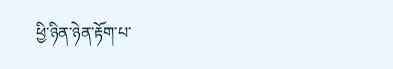ཕྱི་ཉིན་ཉེན་རྟོག་པ་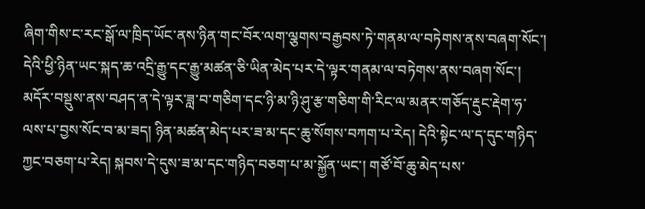ཞིག་གིས་ང་རང་སྒོ་ལ་ཁྲིད་ཡོང་ནས་ཉིན་གང་བོར་ལག་ལྕགས་བརྒྱབས་ཏེ་གནམ་ལ་བཏེགས་ནས་བཞག་སོང་། དེའི་ཕྱི་ཉིན་ཡང་སྐད་ཆ་འདྲི་རྒྱུ་དང་རྒྱུ་མཚན་ཅི་ཡིན་མེད་པར་དེ་ལྟར་གནམ་ལ་བཏེགས་ནས་བཞག་སོང་། མདོར་བསྡུས་ནས་བཤད་ན་དེ་ལྟར་ཟླ་བ་གཅིག་དང་ཉི་མ་ཉི་ཤུ་རྩ་གཅིག་གི་རིང་ལ་མནར་གཅོད་རྡུང་རྡེག་ཧ་ལས་པ་བྱས་སོང་བ་མ་ཟད། ཉིན་མཚན་མེད་པར་ཟ་མ་དང་ཆུ་སོགས་བཀག་པ་རེད། དེའི་སྟེང་ལ་ད་དུང་གཉིད་ཀྱང་བཅག་པ་རེད། སྐབས་དེ་དུས་ཟ་མ་དང་གཉིད་བཅག་པ་མ་སྐྱོན་ཡང་། གཙོ་བོ་ཆུ་མེད་པས་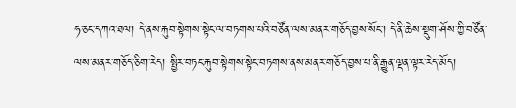ཧ་ཅང་དཀའ་ཐལ། དེ་ནས་རྐུབ་སྟེགས་སྟེང་ལ་བཏགས་པའི་བཙོན་ལས་མནར་གཅོད་བྱས་སོང་། དེ་ནི་ཆེས་སྡུག་ཤོས་ཀྱི་བཙོན་ལས་མནར་གཅོད་ཅིག་རེད། སྤྱིར་བཏང་རྐུབ་སྟེགས་སྟེང་བཏགས་ནས་མནར་གཅོད་བྱས་པ་ནི་རྒྱུན་ལྡན་ལྟར་རེད་མོད།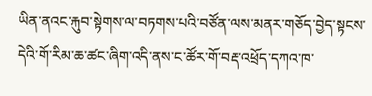ཡིན་ནའང་རྐུབ་སྟེགས་ལ་བཏགས་པའི་བཙོན་ལས་མནར་གཅོད་བྱེད་སྟངས་དེའི་གོ་རིམ་ཆ་ཚང་ཞིག་འདི་ནས་ང་ཚོར་གོ་བརྡ་འཕྲོད་དཀའ་ཁ་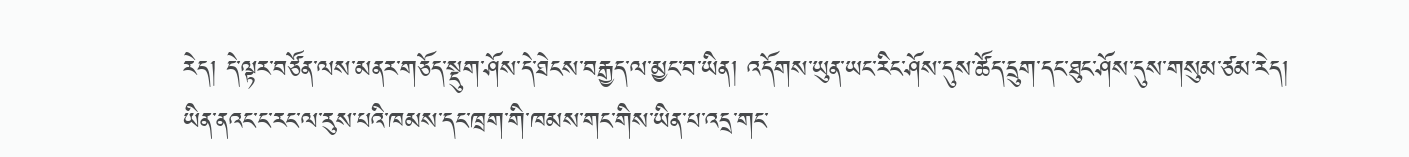རེད། དེ་ལྟར་བཙོན་ལས་མནར་གཅོད་སྡུག་ཤོས་དེ་ཐེངས་བརྒྱད་ལ་མྱང་བ་ཡིན། འདོགས་ཡུན་ཡང་རིང་ཤོས་དུས་ཚོད་དྲུག་དང་ཐུང་ཤོས་དུས་གསུམ་ཙམ་རེད། ཡིན་ནའང་ང་རང་ལ་རུས་པའི་ཁམས་དང་ཁྲག་གི་ཁམས་གང་གིས་ཡིན་པ་འདྲ་གང་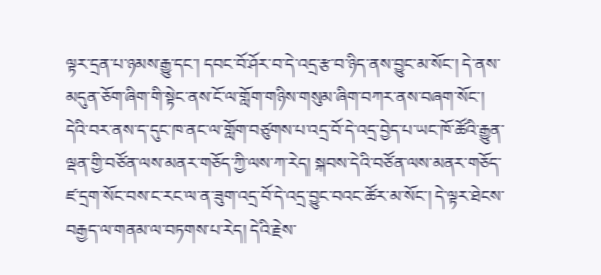ལྟར་དྲན་པ་ཉམས་རྒྱུ་དང་། དབང་བོ་ཤོར་བ་དེ་འདྲ་རྩ་བ་ཉིད་ནས་བྱུང་མ་སོང་། དེ་ནས་མདུན་ཅོག་ཞིག་གི་སྟེང་ནས་ངོ་ལ་གློག་གཉིས་གསུམ་ཞིག་བཀར་ནས་བཞག་སོང་། དེའི་བར་ནས་ད་དུང་ཁ་ནང་ལ་གློག་བཙུགས་པ་འདྲ་བོ་དེ་འདྲ་བྱེད་པ་ཡང་ཁོ་ཚོའི་རྒྱུན་ལྡན་གྱི་བཙོན་ལས་མནར་གཅོད་ཀྱི་ལས་ཀ་རེད། སྐབས་དེའི་བཙོན་ལས་མནར་གཅོད་ཛ་དྲག་སོང་བས་ང་རང་ལ་ན་ཟུག་འདྲ་བོ་དེ་འདྲ་བྱུང་བའང་ཚོར་མ་སོང་། དེ་ལྟར་ཐེངས་བརྒྱད་ལ་གནམ་ལ་བཏགས་པ་རེད། དེའི་རྗེས་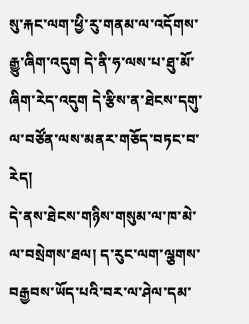སུ་རྐང་ལག་ཕྱི་རུ་གནམ་ལ་འདོགས་རྒྱུ་ཞིག་འདུག དེ་ནི་ཧ་ལས་པ་ཐུ་མོ་ཞིག་རེད་འདུག དེ་རྩིས་ན་ཐེངས་དགུ་ལ་བཙོན་ལས་མནར་གཅོད་བཏང་བ་རེད།
དེ་ནས་ཐེངས་གཉིས་གསུམ་ལ་ཁ་མེ་ལ་བསྲེགས་ཐལ། ད་རུང་ལག་ལྕགས་བརྒྱབས་ཡོད་པའི་བར་ལ་ཤེལ་དམ་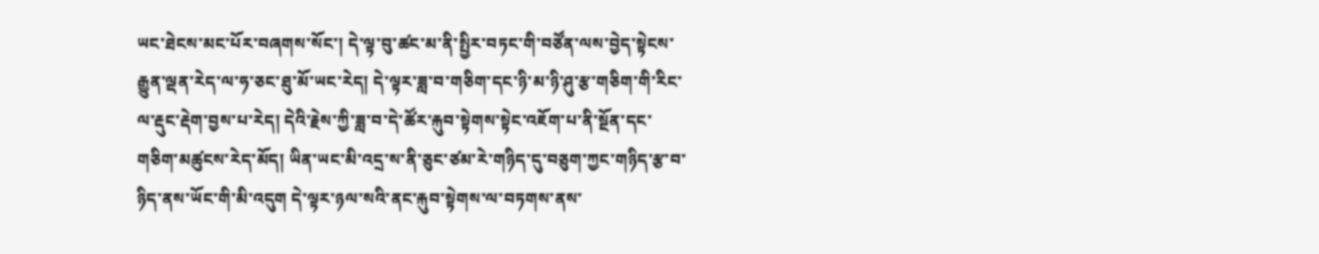ཡང་ཐེངས་མང་པོར་བཞགས་སོང་། དེ་ལྟ་བུ་ཚང་མ་ནི་སྤྱིར་བཏང་གི་བཙོན་ལས་བྱེད་སྟེངས་རྒྱུན་ལྡན་རེད་ལ་ཧ་ཅང་ཐུ་མོ་ཡང་རེད། དེ་ལྟར་ཟླ་བ་གཅིག་དང་ཉི་མ་ཉི་ཤུ་རྩ་གཅིག་གི་རིང་ལ་རྡུང་རྡེག་བྱས་པ་རེད། དེའི་རྗེས་ཀྱི་ཟླ་བ་དེ་ཚོར་རྐུབ་སྟེགས་སྟེང་འཇོག་པ་ནི་སྔོན་དང་གཅིག་མཚུངས་རེད་མོད། ཡིན་ཡང་མི་འདྲ་ས་ནི་ཅུང་ཙམ་རེ་གཉིད་དུ་བཅུག་ཀྱང་གཉིད་རྩ་བ་ཉིད་ནས་ཡོང་གི་མི་འདུག དེ་ལྟར་ཉལ་སའི་ནང་རྐུབ་སྟེགས་ལ་བཏགས་ནས་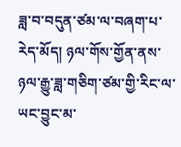ཟླ་བ་བདུན་ཙམ་ལ་བཞག་པ་རེད་མོད། ཉལ་གོས་གྱོན་ནས་ཉལ་རྒྱུ་ཟླ་གཅིག་ཙམ་གྱི་རིང་ལ་ཡང་བྱུང་མ་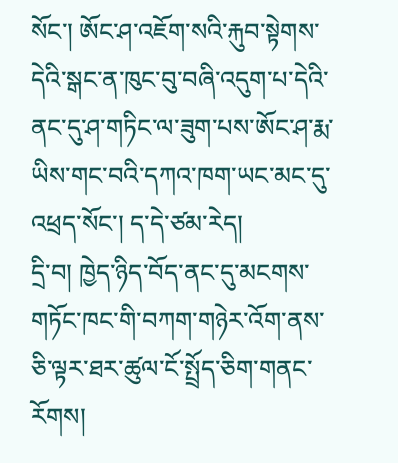སོང་། ཨོང་ཤ་འཇོག་སའི་རྐུབ་སྟེགས་དེའི་སྒང་ན་ཁུང་བུ་བཞི་འདུག་པ་དེའི་ནང་དུ་ཤ་གཏིང་ལ་ཟུག་པས་ཨོང་ཤ་རྨ་ཡིས་གང་བའི་དཀའ་ཁག་ཡང་མང་དུ་འཕྲད་སོང་། ད་དེ་ཙམ་རེད།
དྲི་བ། ཁྱེད་ཉིད་བོད་ནང་དུ་མངགས་གཏོང་ཁང་གི་བཀག་གཉེར་འོག་ནས་ཅི་ལྟར་ཐར་ཚུལ་ངོ་སྤྲོད་ཅིག་གནང་རོགས།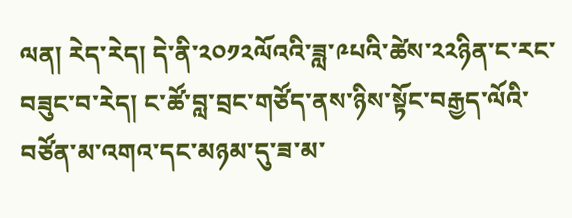ལན། རེད་རེད། དེ་ནི་༢༠༡༢ལོའའི་ཟླ་༩པའི་ཚེས་༢༢ཉིན་ང་རང་བཟུང་བ་རེད། ང་ཚོ་བླ་བྲང་གཙོད་ནས་ཉིས་སྟོང་བརྒྱད་ལོའི་བཙོན་མ་འགའ་དང་མཉམ་དུ་ཟ་མ་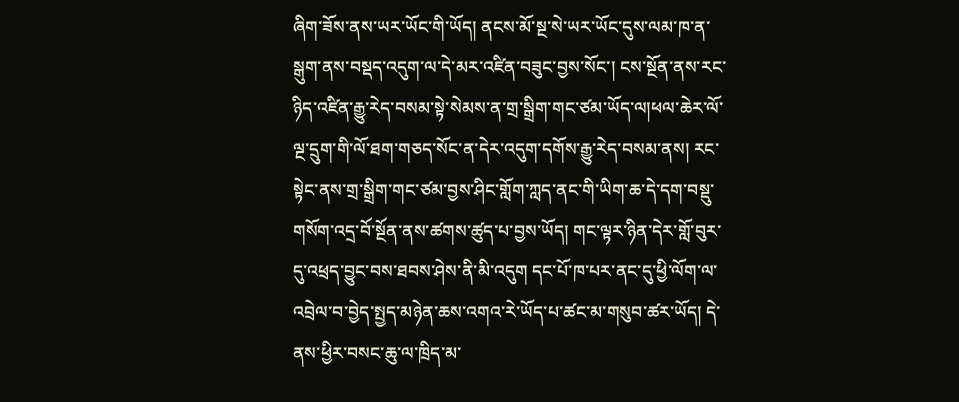ཞིག་ཟོས་ནས་ཡར་ཡོང་གི་ཡོད། ནངས་མོ་སྔ་སེ་ཡར་ཡོང་དུས་ལམ་ཁ་ན་སྒུག་ནས་བསྡད་འདུག་ལ་དེ་མར་འཛིན་བཟུང་བྱས་སོང་། ངས་སྔོན་ནས་རང་ཉིད་འཛིན་རྒྱུ་རེད་བསམ་སྟེ་སེམས་ན་གྲ་སྒྲིག་གང་ཙམ་ཡོད་ལ།ཕལ་ཆེར་ལོ་ལྔ་དྲུག་གི་ལོ་ཐག་གཅད་སོང་ན་དེར་འདུག་དགོས་རྒྱུ་རེད་བསམ་ནས། རང་སྟེང་ནས་གྲ་སྒྲིག་གང་ཙམ་བྱས་ཤིང་གློག་ཀླད་ནང་གི་ཡིག་ཆ་དེ་དག་བསྡུ་གསོག་འདྲ་བོ་སྔོན་ནས་ཚགས་ཚུད་པ་བྱས་ཡོད། གང་ལྟར་ཉིན་དེར་གློ་བུར་དུ་འཕྲད་བྱུང་བས་ཐབས་ཤེས་ནི་མི་འདུག དང་པོ་ཁ་པར་ནང་དུ་ཕྱི་ལོག་ལ་འབྲེལ་བ་བྱེད་སྤྱད་མཉེན་ཆས་འགའ་རེ་ཡོད་པ་ཚང་མ་གསུབ་ཚར་ཡོད། དེ་ནས་ཕྱིར་བསང་ཆུ་ལ་ཁྲིད་མ་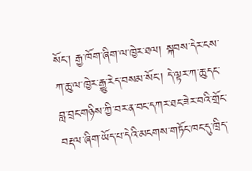སོང་། རྒྱ་ཁོག་ཞིག་ལ་ཁྱེར་ཐལ། སྐབས་དེར་ངས་ཀ་ཆུ་ལ་ཁྱེར་རྒྱུ་རེད་བསམ་སོང་། དེ་ལྟར་ཀ་ཆུ་དང་བླ་བྲང་གཉིས་ཀྱི་བར་ན་བང་དཀར་ཐང་ཟེར་བའི་གྲོང་བརྡལ་ཞིག་ཡོད་པ་དེའི་མངགས་གཏོང་ཁང་དུ་ཁྲིད་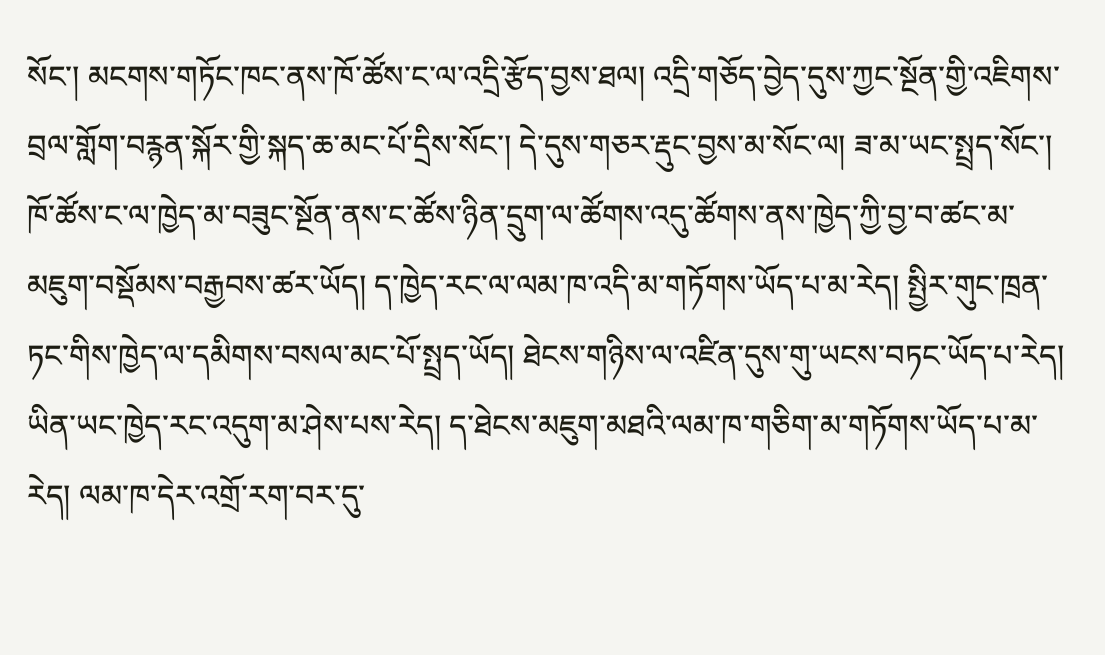སོང་། མངགས་གཏོང་ཁང་ནས་ཁོ་ཚོས་ང་ལ་འདྲི་རྩོད་བྱས་ཐལ། འདྲི་གཅོད་བྱེད་དུས་ཀྱང་སྔོན་གྱི་འཇིགས་བྲལ་གློག་བརྙན་སྐོར་གྱི་སྐད་ཆ་མང་པོ་དྲིས་སོང་། དེ་དུས་གཅར་རྡུང་བྱས་མ་སོང་ལ། ཟ་མ་ཡང་སྤྲད་སོང་། ཁོ་ཚོས་ང་ལ་ཁྱེད་མ་བཟུང་སྔོན་ནས་ང་ཚོས་ཉིན་དྲུག་ལ་ཚོགས་འདུ་ཚོགས་ནས་ཁྱེད་ཀྱི་བྱ་བ་ཚང་མ་མཇུག་བསྡོམས་བརྒྱབས་ཚར་ཡོད། ད་ཁྱེད་རང་ལ་ལམ་ཁ་འདི་མ་གཏོགས་ཡོད་པ་མ་རེད། སྤྱིར་གུང་ཁྲན་ཏང་གིས་ཁྱེད་ལ་དམིགས་བསལ་མང་པོ་སྤྲད་ཡོད། ཐེངས་གཉིས་ལ་འཛིན་དུས་གུ་ཡངས་བཏང་ཡོད་པ་རེད། ཡིན་ཡང་ཁྱེད་རང་འདུག་མ་ཤེས་པས་རེད། ད་ཐེངས་མཇུག་མཐའི་ལམ་ཁ་གཅིག་མ་གཏོགས་ཡོད་པ་མ་རེད། ལམ་ཁ་དེར་འགྲོ་རག་བར་དུ་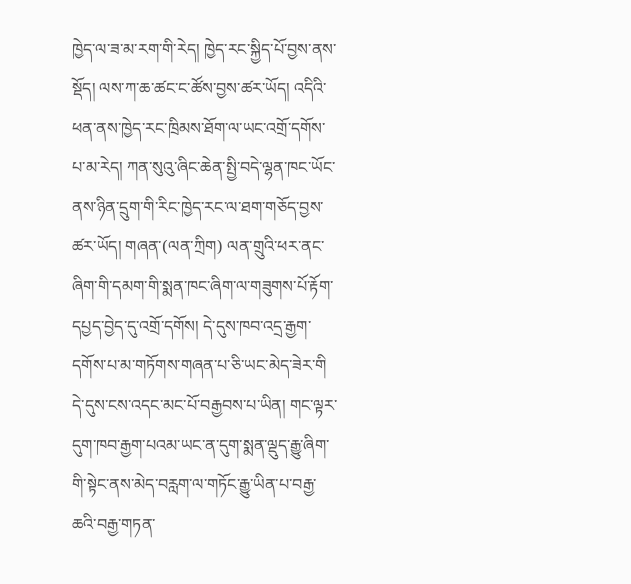ཁྱེད་ལ་ཟ་མ་རག་གི་རེད། ཁྱེད་རང་སྐྱིད་པོ་བྱས་ནས་སྡོད། ལས་ཀ་ཆ་ཚང་ང་ཚོས་བྱས་ཚར་ཡོད། འདིའི་ཕན་ནས་ཁྱེད་རང་ཁྲིམས་ཐོག་ལ་ཡང་འགྲོ་དགོས་པ་མ་རེད། ཀན་སུའུ་ཞིང་ཆེན་སྤྱི་བདེ་ལྷན་ཁང་ཡོང་ནས་ཉིན་དྲུག་གི་རིང་ཁྱེད་རང་ལ་ཐག་གཅོད་བྱས་ཚར་ཡོད། གཞན་(ལན་ཀྲིག) ལན་གྲུའི་ཕར་ནང་ཞིག་གི་དམག་གི་སྨན་ཁང་ཞིག་ལ་གཟུགས་པོ་རྟོག་དཔྱད་བྱེད་དུ་འགྲོ་དགོས། དེ་དུས་ཁབ་འདྲ་རྒྱག་དགོས་པ་མ་གཏོགས་གཞན་པ་ཅི་ཡང་མེད་ཟེར་གི དེ་དུས་ངས་འདང་མང་པོ་བརྒྱབས་པ་ཡིན། གང་ལྟར་དུག་ཁབ་རྒྱག་པའམ་ཡང་ན་དུག་སྨན་ལྡུད་རྒྱུ་ཞིག་གི་སྟེང་ནས་མེད་བརླག་ལ་གཏོང་རྒྱུ་ཡིན་པ་བརྒྱ་ཆའི་བརྒྱ་གཏན་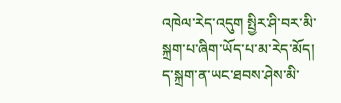འཁེལ་རེད་འདུག སྤྱིར་ཤི་བར་མི་སྐྲག་པ་ཞིག་ཡོད་པ་མ་རེད་མོད། ད་སྐྲག་ན་ཡང་ཐབས་ཤེས་མི་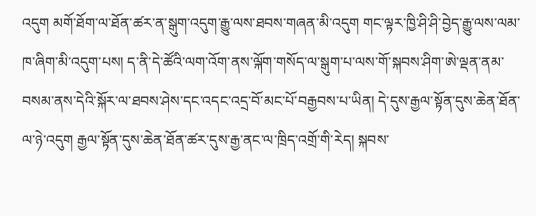འདུག མགོ་ཐོག་ལ་ཐོན་ཚར་ན་སྒུག་འདུག་རྒྱུ་ལས་ཐབས་གཞན་མི་འདུག གང་ལྟར་ཁྱི་ཤི་ཤི་བྱེད་རྒྱུ་ལས་ལམ་ཁ་ཞིག་མི་འདུག་པས། ད་ནི་དེ་ཚོའི་ལག་འོག་ནས་ལྐོག་གསོད་ལ་སྒུག་པ་ལས་གོ་སྐབས་ཤིག་ཨེ་ལྡན་ནམ་བསམ་ནས་དེའི་སྐོར་ལ་ཐབས་ཤེས་དང་འདང་འདྲ་བོ་མང་པོ་བརྒྱབས་པ་ཡིན། དེ་དུས་རྒྱལ་སྟོན་དུས་ཆེན་ཐོན་ལ་ཉེ་འདུག རྒྱལ་སྟོན་དུས་ཆེན་ཐོན་ཚར་དུས་རྒྱ་ནང་ལ་ཁྲིད་འགྲོ་གི་རེད། སྐབས་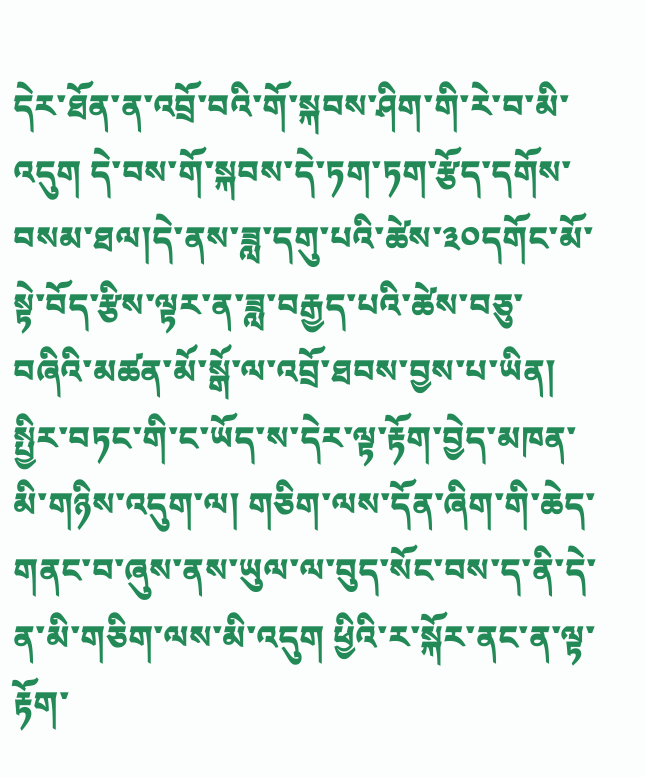དེར་ཐོན་ན་འབྲོ་བའི་གོ་སྐབས་ཤིག་གི་རེ་བ་མི་འདུག དེ་བས་གོ་སྐབས་དེ་ཏག་ཏག་རྩོད་དགོས་བསམ་ཐལ།དེ་ནས་ཟླ་དགུ་པའི་ཚེས་༣༠དགོང་མོ་སྟེ་བོད་རྩིས་ལྟར་ན་ཟླ་བརྒྱད་པའི་ཚེས་བཅུ་བཞིའི་མཚན་མོ་སྒོ་ལ་འབྲོ་ཐབས་བྱས་པ་ཡིན། སྤྱིར་བཏང་གི་ང་ཡོད་ས་དེར་ལྟ་རྟོག་བྱེད་མཁན་མི་གཉིས་འདུག་ལ། གཅིག་ལས་དོན་ཞིག་གི་ཆེད་གནང་བ་ཞུས་ནས་ཡུལ་ལ་བུད་སོང་བས་ད་ནི་དེ་ན་མི་གཅིག་ལས་མི་འདུག ཕྱིའི་ར་སྐོར་ནང་ན་ལྟ་རྟོག་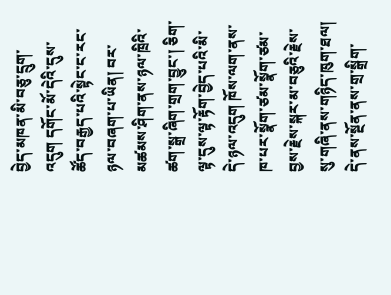བྱེད་མཁན་མི་བཅུ་དྲུག་འདུག དགོང་མོ་དེའི་དུས་ཚོད་བརྒྱད་པའི་སྟེང་ང་རང་ཉལ་བཞག་པ་ཡིན། བར་མཚམས་ཤིག་ནས་ཉལ་ཁྲིའི་ཚག་སྒྲ་ཞིག་གྲག་བྱུང་། ཅིག་ལྟ་དུས་ལྟ་རྟོག་བྱེད་པའི་མི་དེ་ཉལ་འདུག ཁོས་ལག་ནས་ཁ་པར་སྣོག་ཙམ་སྣོག་ཙམ་བྱས་རྗེས་སྐར་མ་བཅུའི་རྗེས་སུ་གཞི་ནས་གཉིད་ཁུག་ཐལ། དེ་ནས་སྔོན་ནས་གྲ་སྒྲིག་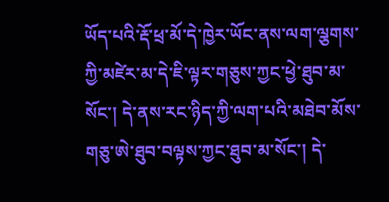ཡོད་པའི་རྡོ་ཕྲ་མོ་དེ་ཁྱེར་ཡོང་ནས་ལག་ལྕགས་ཀྱི་མཛེར་མ་དེ་ཇི་ལྟར་གཅུས་ཀྱང་ཕྱེ་ཐུབ་མ་སོང་། དེ་ནས་རང་ཉིད་ཀྱི་ལག་པའི་མཐེབ་མོས་གཅུ་ཨེ་ཐུབ་བལྟས་ཀྱང་ཐུབ་མ་སོང་། དེ་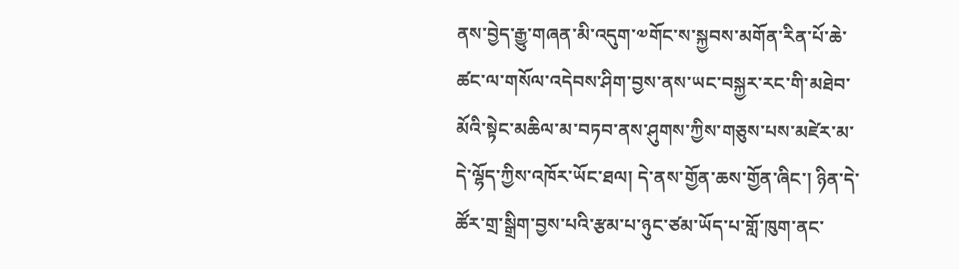ནས་བྱེད་རྒྱུ་གཞན་མི་འདུག་༧གོང་ས་སྐྱབས་མགོན་རིན་པོ་ཆེ་ཚང་ལ་གསོལ་འདེབས་ཤིག་བྱས་ནས་ཡང་བསྐྱར་རང་གི་མཐེབ་མོའི་སྟེང་མཆིལ་མ་བཏབ་ནས་ཤུགས་ཀྱིས་གཅུས་པས་མཛེར་མ་དེ་ལྷོད་ཀྱིས་འཁོར་ཡོང་ཐལ། དེ་ནས་གྱོན་ཆས་གྱོན་ཞིང་། ཉིན་དེ་ཚོར་གྲ་སྒྲིག་བྱས་པའི་རྩམ་པ་ཉུང་ཙམ་ཡོད་པ་གློ་ཁུག་ནང་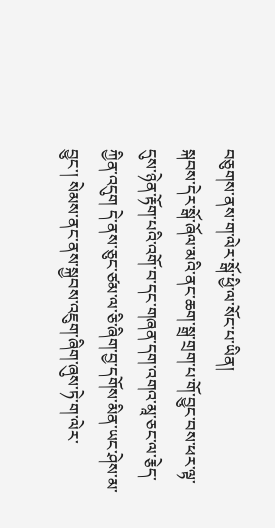བཅུགས་ནས་ག་ལེར་སྒོ་ཕྱི་ལ་སོང་པ་ཡིན།
སྐབས་དེར་སྒོ་ཞོལ་མའི་ནང་ཆག་སྒྲ་གྲག་པ་གོ་བྱུང་བས་ཕར་ལྟ་དུས་ཉེན་རྟོག་པའི་འགོ་བ་དང་གཞན་དག་འགའ་མཱ་ཅང་ལ་རྕེད་ཀྱིན་འདུག དེ་ནས་ཅུང་ཙམ་ལ་ཅི་ཞིག་བྱ་དགོས་མིན་ཡང་ཤེས་མ་བྱུང་། སེམས་ནང་ནས་སྐྱབས་འཇུག་ཞིག་ཞུས་ཏེ་ག་ལེར་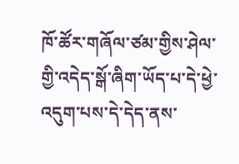ཁོ་ཚོར་གཞོལ་ཙམ་གྱིས་ཤེལ་གྱི་འདེད་སྒོ་ཞིག་ཡོད་པ་དེ་ཕྱེ་འདུག་པས་དེ་དེད་ནས་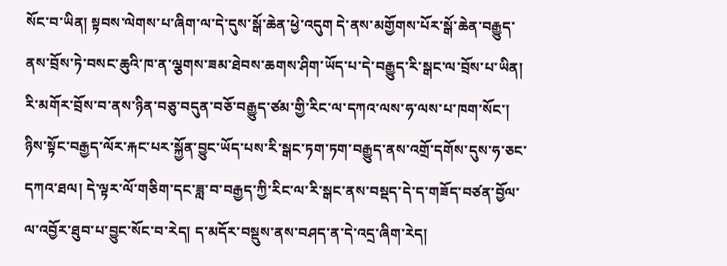སོང་བ་ཡིན། སྟབས་ལེགས་པ་ཞིག་ལ་དེ་དུས་སྒོ་ཆེན་ཕྱེ་འདུག དེ་ནས་མགྱོགས་པོར་སྒོ་ཆེན་བརྒྱུད་ནས་བྲོས་ཏེ་བསང་ཆུའི་ཁ་ན་ལྕགས་ཟམ་ཐེབས་ཆགས་ཤིག་ཡོད་པ་དེ་བརྒྱུད་རི་སྒང་ལ་བྲོས་པ་ཡིན། རི་མགོར་བྲོས་བ་ནས་ཉིན་བཅུ་བདུན་བཅོ་བརྒྱུད་ཙམ་གྱི་རིང་ལ་དཀའ་ལས་ཧ་ལས་པ་ཁག་སོང་། ཉིས་སྟོང་བརྒྱད་ལོར་རྐང་པར་སྐྱོན་བྱུང་ཡོད་པས་རི་སྒང་ཏག་ཏག་བརྒྱུད་ནས་འགྲོ་དགོས་དུས་ཧ་ཅང་དཀའ་ཐལ། དེ་ལྟར་ལོ་གཅིག་དང་ཟླ་བ་བརྒྱད་ཀྱི་རིང་ལ་རི་སྒང་ནས་བསྡད་དེ་ད་གཟོད་བཙན་བྱོལ་ལ་འབྱོར་ཐུབ་པ་བྱུང་སོང་བ་རེད། ད་མདོར་བསྡུས་ནས་བཤད་ན་དེ་འདྲ་ཞིག་རེད།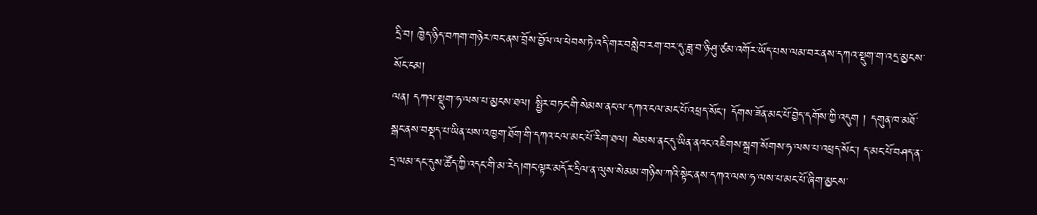དྲི་བ། ཁྱེད་ཉིད་བཀག་གཉེར་ཁང་ནས་བྲོས་བྱོལ་ལ་ཕེབས་ཏེ་འདི་གར་བསླེབ་རག་བར་དུ་ཟླ་བ་ཉི་ཤུ་ཙམ་འགོར་ཡོད་པས་ལམ་བར་ནས་དཀའ་སྡུག་ག་འདྲ་མྱངས་སོང་ངམ།
ལན། དཀལ་སྡུག་ཧ་ལས་པ་མྱངས་ཐལ། སྤྱིར་བཏང་གི་སེམས་ནང་ལ་དཀའ་ངལ་མང་པོ་འཕྲད་སོང་། དོགས་ཟོན་མང་པོ་བྱེད་དགོས་ཀྱི་འདུག ། དགུན་ཁ་མཐོ་སྒང་ནས་བསྡད་པ་ཡིན་པས་འཁྱག་ཐོག་གི་དཀའ་ངལ་མང་པོ་རིག་ཐལ། སེམས་ནང་དུ་ཡིན་ནའང་འཇིགས་སྐྲག་སོགས་ཧ་ལས་པ་འཕྲད་སོང་། ད་མང་པོ་བཤད་ན་དྲ་ལམ་དང་དུས་ཚོད་ཀྱི་འདང་གི་མ་རེད།གང་ལྟར་མདོར་དྲིལ་ན་ལུས་སེམམ་གཉིས་ཀའི་སྟེང་ནས་དཀའ་ལས་ཧ་ལས་པ་མང་པོ་ཞིག་མྱངས་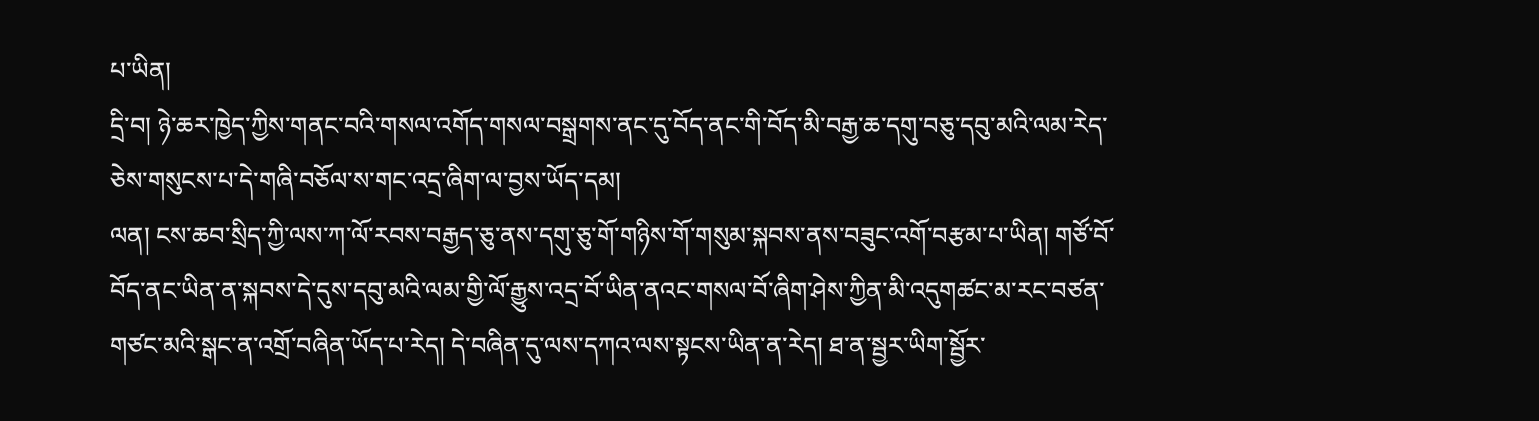པ་ཡིན།
དྲི་བ། ཉེ་ཆར་ཁྱེད་ཀྱིས་གནང་བའི་གསལ་འགོད་གསལ་བསྒྲགས་ནང་དུ་བོད་ནང་གི་བོད་མི་བརྒྱ་ཆ་དགུ་བཅུ་དབུ་མའི་ལམ་རེད་ཅེས་གསུངས་པ་དེ་གཞི་བཅོལ་ས་གང་འདྲ་ཞིག་ལ་བྱས་ཡོད་དམ།
ལན། ངས་ཆབ་སྲིད་ཀྱི་ལས་ཀ་ལོ་རབས་བརྒྱད་ཅུ་ནས་དགུ་ཅུ་གོ་གཉིས་གོ་གསུམ་སྐབས་ནས་བཟུང་འགོ་བརྩམ་པ་ཡིན། གཙོ་བོ་བོད་ནང་ཡིན་ན་སྐབས་དེ་དུས་དབུ་མའི་ལམ་གྱི་ལོ་རྒྱུས་འདྲ་བོ་ཡིན་ནའང་གསལ་བོ་ཞིག་ཤེས་ཀྱིན་མི་འདུགཚང་མ་རང་བཙན་གཙང་མའི་སྒང་ན་འགྲོ་བཞིན་ཡོད་པ་རེད། དེ་བཞིན་དུ་ལས་དཀའ་ལས་སྟངས་ཡིན་ན་རེད། ཐ་ན་སྦྱར་ཡིག་སྦྱོར་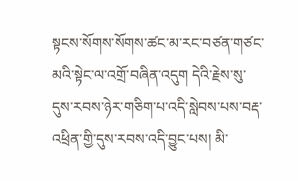སྟངས་སོགས་སོགས་ཚང་མ་རང་བཙན་གཙང་མའི་སྟེང་ལ་འགྲོ་བཞིན་འདུག དེའི་རྗེས་སུ་དུས་རབས་ཉེར་གཅིག་པ་འདི་སླེབས་པས་བརྡ་འཕྲིན་གྱི་དུས་རབས་འདི་བྱུང་པས། མི་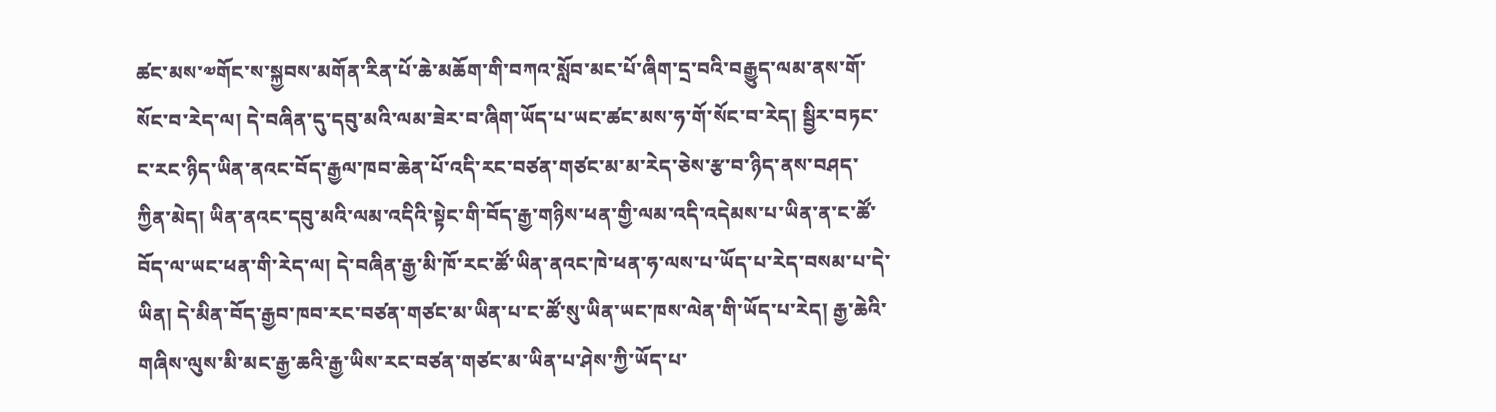ཚང་མས་༧གོང་ས་སྐྱབས་མགོན་རིན་པོ་ཆེ་མཆོག་གི་བཀའ་སློབ་མང་པོ་ཞིག་དྲ་བའི་བརྒྱུད་ལམ་ནས་གོ་སོང་བ་རེད་ལ། དེ་བཞིན་དུ་དབུ་མའི་ལམ་ཟེར་བ་ཞིག་ཡོད་པ་ཡང་ཚང་མས་ཧ་གོ་སོང་བ་རེད། སྦྱིར་བཏང་ང་རང་ཉིད་ཡིན་ནའང་བོད་རྒྱལ་ཁབ་ཆེན་པོ་འདི་རང་བཙན་གཙང་མ་མ་རེད་ཅེས་རྩ་བ་ཉིད་ནས་བཤད་ཀྱིན་མེད། ཡིན་ནའང་དབུ་མའི་ལམ་འདིའི་སྟེང་གི་བོད་རྒྱ་གཉིས་ཕན་གྱི་ལམ་འདི་འདེམས་པ་ཡིན་ན་ང་ཚོ་བོད་ལ་ཡང་ཕན་གི་རེད་ལ། དེ་བཞིན་རྒྱ་མི་ཁོ་རང་ཚོ་ཡིན་ནའང་ཁེ་ཕན་ཧ་ལས་པ་ཡོད་པ་རེད་བསམ་པ་དེ་ཡིན། དེ་མིན་བོད་རྒྱབ་ཁབ་རང་བཙན་གཙང་མ་ཡིན་པ་ང་ཚོ་སུ་ཡིན་ཡང་ཁས་ལེན་གི་ཡོད་པ་རེད། རྒྱ་ཆེའི་གཞིས་ལུས་མི་མང་རྒྱ་ཆའི་རྒྱ་ཡིས་རང་བཙན་གཙང་མ་ཡིན་པ་ཤེས་ཀྱི་ཡོད་པ་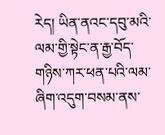རེད། ཡིན་ནའང་དབུ་མའི་ལམ་གྱི་སྟེང་ན་རྒྱ་བོད་གཉིས་ཀར་ཕན་པའི་ལམ་ཞིག་འདུག་བསམ་ནས་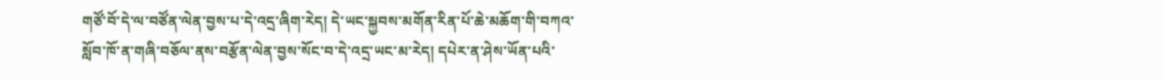གཙོ་བོ་དེ་ལ་བཙོན་ལེན་བྱས་པ་དེ་འདྲ་ཞིག་རེད། དེ་ཡང་སྐྱབས་མགོན་རིན་པོ་ཆེ་མཆོག་གི་བཀའ་སློབ་ཁོ་ན་གཞི་བཅོལ་ནས་བརྩོན་ལེན་བྱས་སོང་བ་དེ་འདྲ་ཡང་མ་རེད། དཔེར་ན་ཤེས་ཡོན་པའི་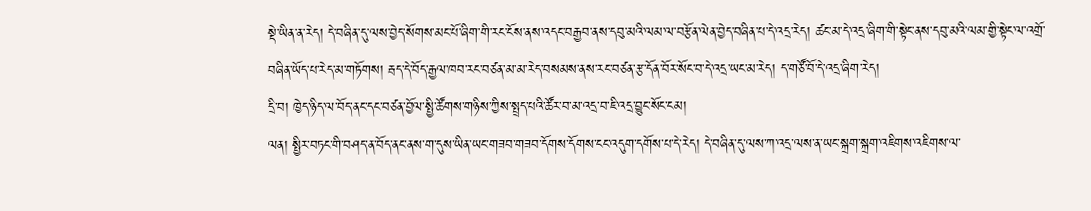སྡེ་ཡིན་ན་རེད། དེ་བཞིན་དུ་ལས་བྱེད་སོགས་མང་པོ་ཞིག་གི་རང་ངོས་ནས་འདང་བརྒྱབ་ནས་དབུ་མའི་ལམ་ལ་བརྩོན་ལེན་བྱེད་བཞིན་པ་དེ་འདྲ་རེད། ཚང་མ་དེ་འདྲ་ཞིག་གི་སྟེང་ནས་དབུ་མའི་ལམ་གྱི་སྟེང་ལ་འགྲོ་བཞིན་ཡོད་པ་རེད་མ་གཏོགས། རྦད་དེ་བོད་རྒྱལ་ཁབ་རང་བཙན་མ་མ་རེད་བསམས་ནས་རང་བཙན་རྩ་དོན་བོར་སོང་བ་དེ་འདྲ་ཡང་མ་རེད། ད་གཙོ་བོ་དེ་འདྲ་ཞིག་རེད།
དྲི་བ། ཁྱེད་ཉིད་ལ་བོད་ནང་དང་བཙན་བྱོལ་སྤྱི་ཚོགས་གཉིས་ཀྱིས་སྤྲད་པའི་ཚོར་བ་མ་འདྲ་བ་ཇི་འདྲ་བྱུང་སོང་ངམ།
ལན། སྤྱིར་བཏང་གི་བཤད་ན་བོད་ནང་ནས་ག་དུས་ཡིན་ཡང་གཟབ་གཟབ་དོགས་དོགས་ངང་འདུག་དགོས་པ་དེ་རེད། དེ་བཞིན་དུ་ལས་ཀ་འདྲ་ལས་ན་ཡང་སྐྲག་སྐྲག་འཇིགས་འཇིགས་ལ་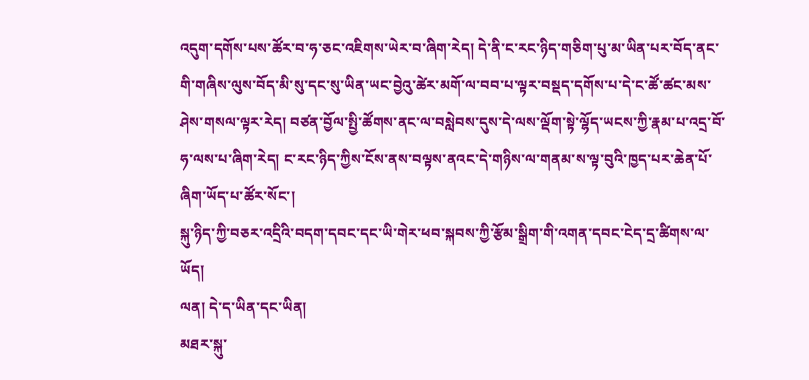འདུག་དགོས་པས་ཚོར་བ་ཧ་ཅང་འཇིགས་ཡེར་བ་ཞིག་རེད། དེ་ནི་ང་རང་ཉིད་གཅིག་པུ་མ་ཡིན་པར་བོད་ནང་གི་གཞིས་ལུས་བོད་མི་སུ་དང་སུ་ཡིན་ཡང་བྱེའུ་ཚེར་མགོ་ལ་བབ་པ་ལྟར་བསྡད་དགོས་པ་དེ་ང་ཚོ་ཚང་མས་ཤེས་གསལ་ལྟར་རེད། བཙན་བྱོལ་སྤྱི་ཚོགས་ནང་ལ་བསླེབས་དུས་དེ་ལས་ལྡོག་སྟེ་ལྷོད་ཡངས་ཀྱི་རྣམ་པ་འདྲ་བོ་ཧ་ལས་པ་ཞིག་རེད། ང་རང་ཉིད་ཀྱིས་ངོས་ནས་བལྟས་ནའང་དེ་གཉིས་ལ་གནམ་ས་ལྟ་བུའི་ཁྱད་པར་ཆེན་པོ་ཞིག་ཡོད་པ་ཚོར་སོང་།
སྐུ་ཉིད་ཀྱི་བཅར་འདྲིའི་བདག་དབང་དང་ཡི་གེར་ཕབ་སྐབས་ཀྱི་རྩོམ་སྒྲིག་གི་འགན་དབང་ངེད་དྲ་ཚིགས་ལ་ཡོད།
ལན། དེ་ད་ཡིན་དང་ཡིན།
མཐར་སྐུ་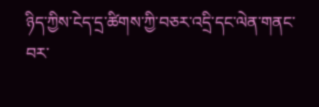ཉིད་ཀྱིས་ངེད་དྲ་ཚིགས་ཀྱི་བཅར་འདྲི་དང་ལེན་གནང་བར་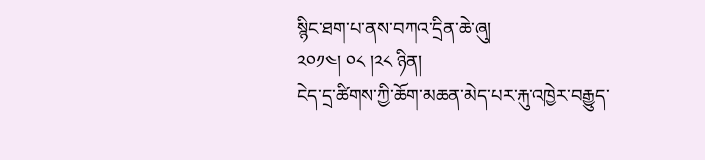སྙིང་ཐག་པ་ནས་བཀའ་དྲིན་ཆེ་ཞུ།
༢༠༡༤། ༠༨ །༢༨ ཉིན།
ངེད་དྲ་ཚིགས་ཀྱི་ཆོག་མཆན་མེད་པར་རྐུ་འཁྱེར་བརྒྱུད་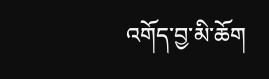འགོད་བྱ་མི་ཆོག